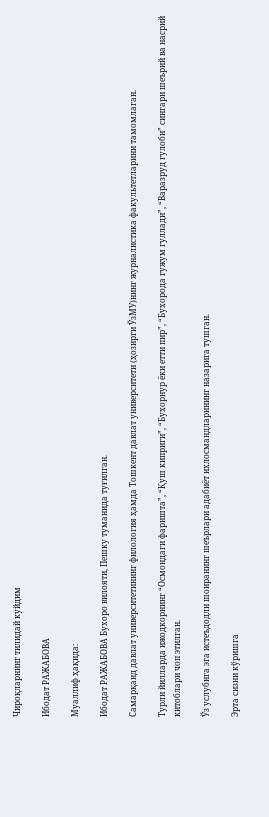Чироқларнинг тилидай куйдим

Ибодат РАЖАБОВА

Муаллиф ҳақида:

Ибодат РАЖАБОВА Бухоро вилояти, Пешку туманида туғилган.

Самарқанд давлат университетининг филология ҳамда Тошкент давлат университети (ҳозирги ЎзМУ)нинг журналистика факультетларини тамомлаган.

Турли йилларда ижодкорнинг “Осмондаги фаришта”, “Қуш киприги”, “Бухорнур ёки етти пир”, “Бухорода гужум гуллади”, “Варазруд гулоби” сингари шеърий ва насрий китоблари чоп этилган.

Ўз услубига эга истеъдодли шоиранинг шеърлари адабиёт ихлосмандларининг назарига тушган.

Эрта сизни кўришга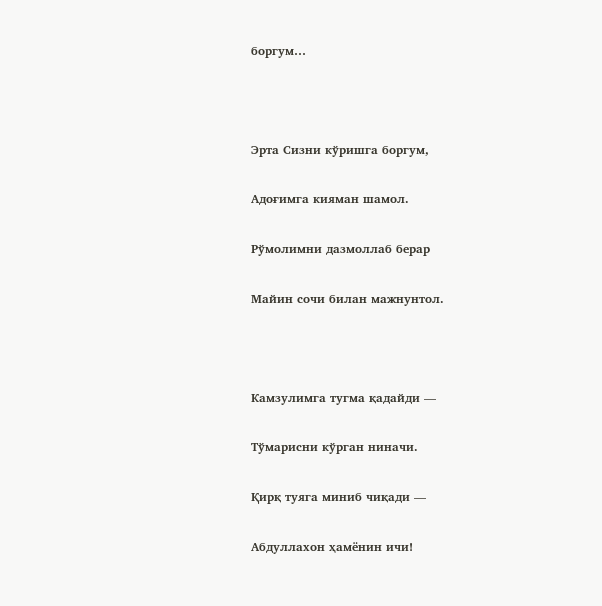боргум…



Эрта Сизни кўришга боргум,

Адоғимга кияман шамол.

Рўмолимни дазмоллаб берар

Майин сочи билан мажнунтол.



Камзулимга тугма қадайди —

Тўмарисни кўрган ниначи.

Қирқ туяга миниб чиқади —

Абдуллахон ҳамёнин ичи!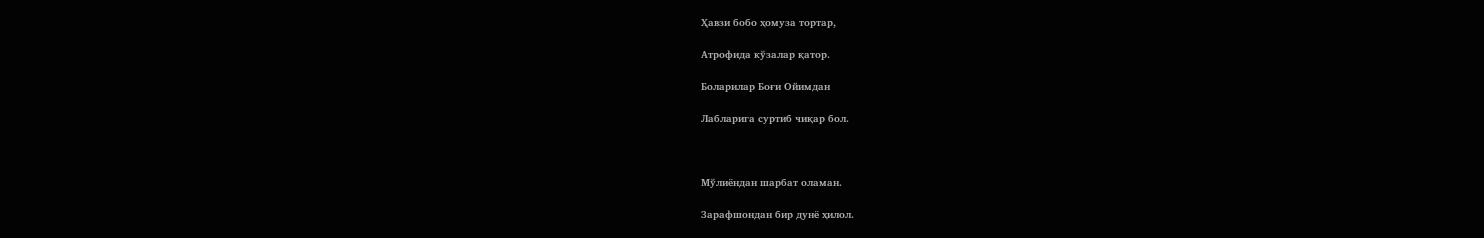Ҳавзи бобо ҳомуза тортар,

Атрофида кўзалар қатор.

Боларилар Боғи Ойимдан

Лабларига суртиб чиқар бол.



Мўлиёндан шарбат оламан.

Зарафшондан бир дунё ҳилол.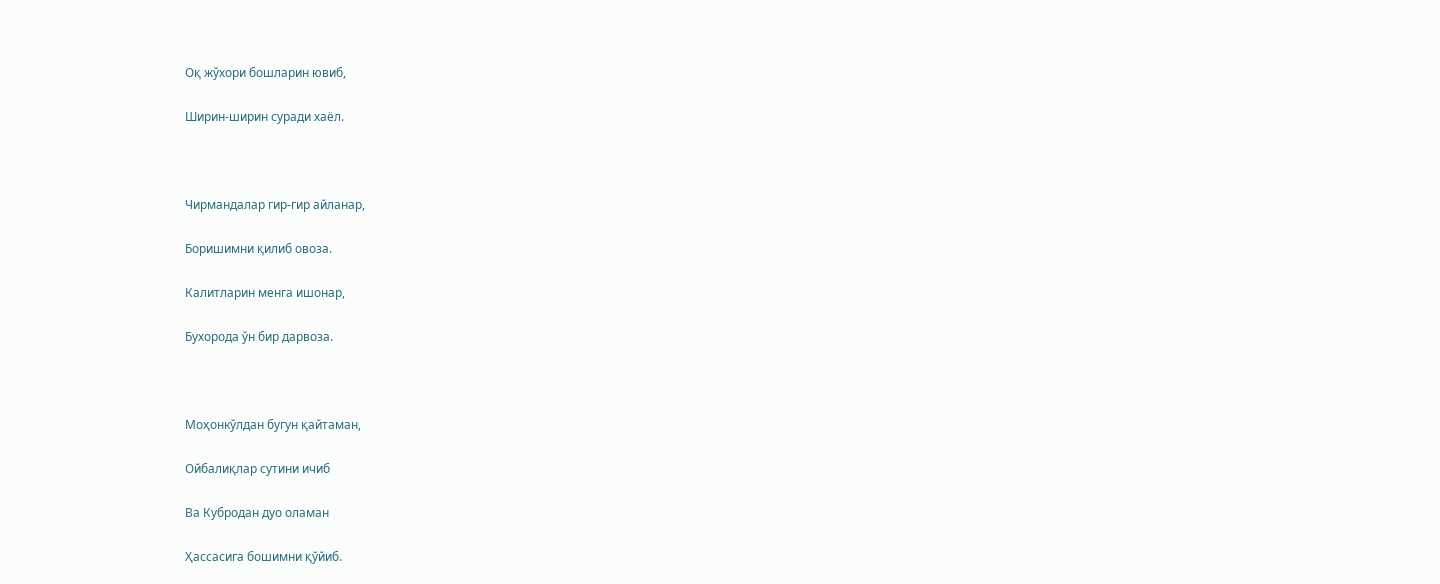Оқ жўхори бошларин ювиб,

Ширин-ширин суради хаёл.



Чирмандалар гир-гир айланар,

Боришимни қилиб овоза.

Калитларин менга ишонар,

Бухорода ўн бир дарвоза.



Моҳонкўлдан бугун қайтаман,

Ойбалиқлар сутини ичиб

Ва Кубродан дуо оламан

Ҳассасига бошимни қўйиб.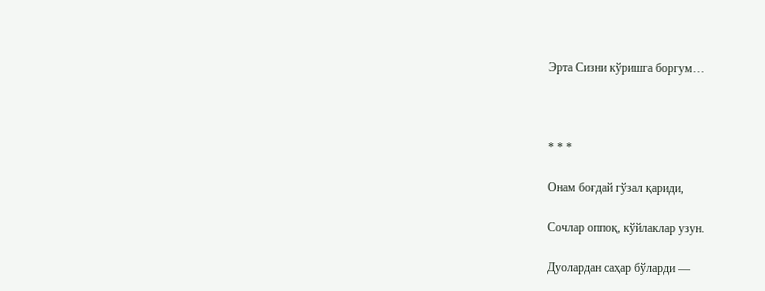Эрта Сизни кўришга боргум…



* * *

Онам боғдай гўзал қариди,

Сочлар оппоқ, кўйлаклар узун.

Дуолардан саҳар бўларди —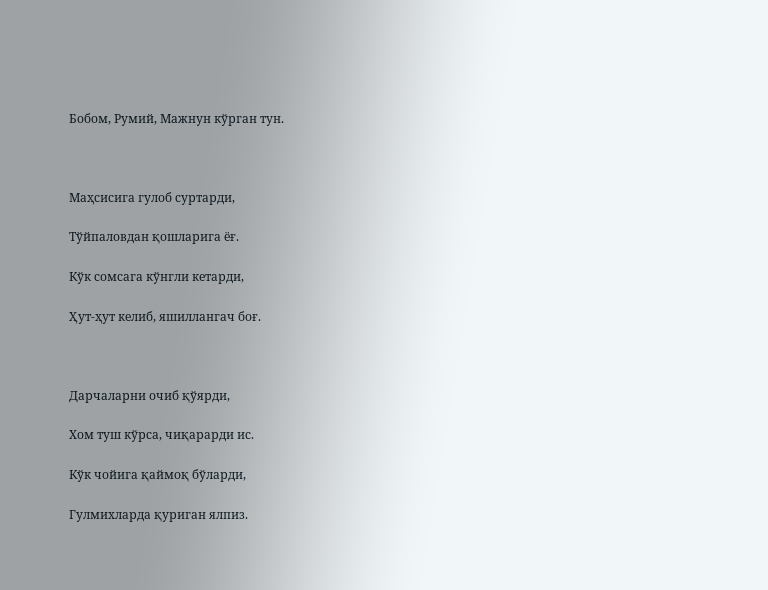Бобом, Румий, Мажнун кўрган тун.



Маҳсисига гулоб суртарди,

Тўйпаловдан қошларига ёғ.

Кўк сомсага кўнгли кетарди,

Ҳут-ҳут келиб, яшиллангач боғ.



Дарчаларни очиб қўярди,

Хом туш кўрса, чиқарарди ис.

Кўк чойига қаймоқ бўларди,

Гулмихларда қуриган ялпиз.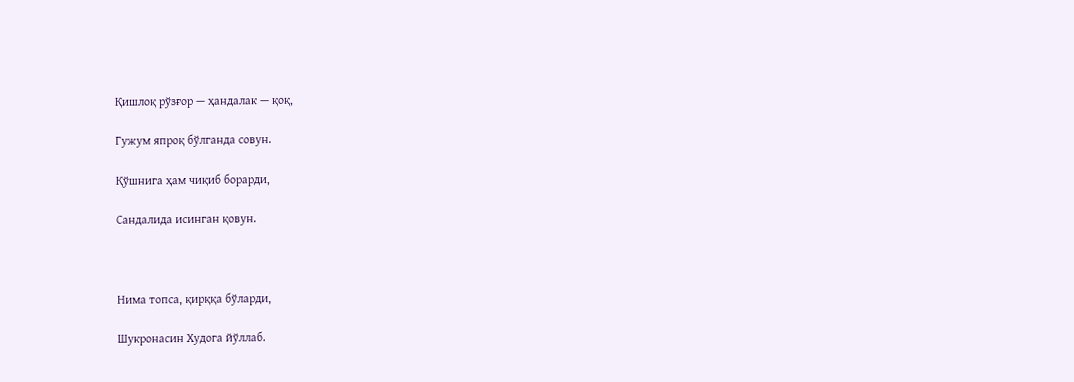Қишлоқ рўзғор — ҳандалак — қоқ,

Гужум япроқ бўлганда совун.

Қўшнига ҳам чиқиб борарди,

Сандалида исинган қовун.



Нима топса, қирққа бўларди,

Шукронасин Худога йўллаб.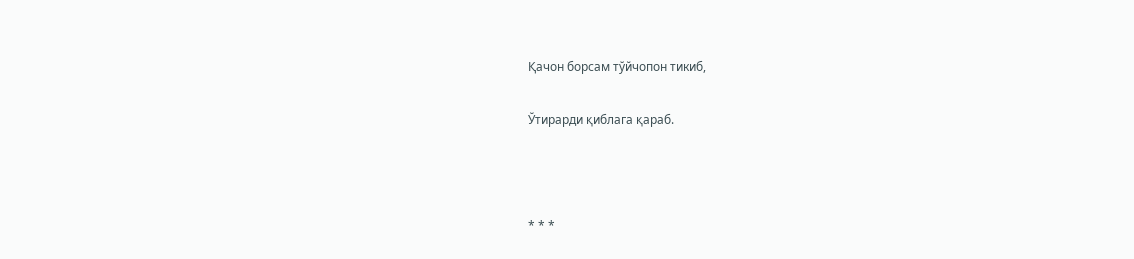Қачон борсам тўйчопон тикиб,

Ўтирарди қиблага қараб.



* * *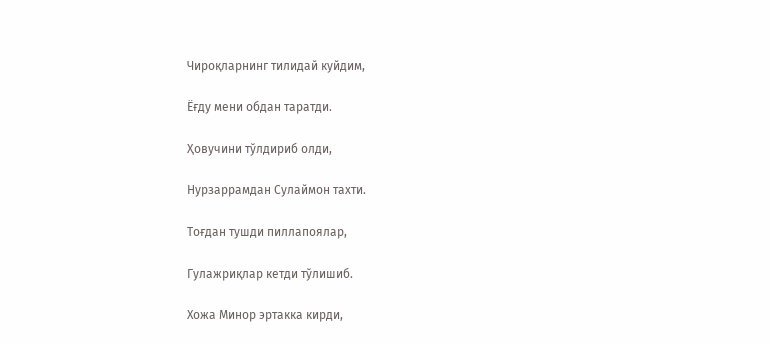Чироқларнинг тилидай куйдим,

Ёғду мени обдан таратди.

Ҳовучини тўлдириб олди,

Нурзаррамдан Сулаймон тахти.

Тоғдан тушди пиллапоялар,

Гулажриқлар кетди тўлишиб.

Хожа Минор эртакка кирди,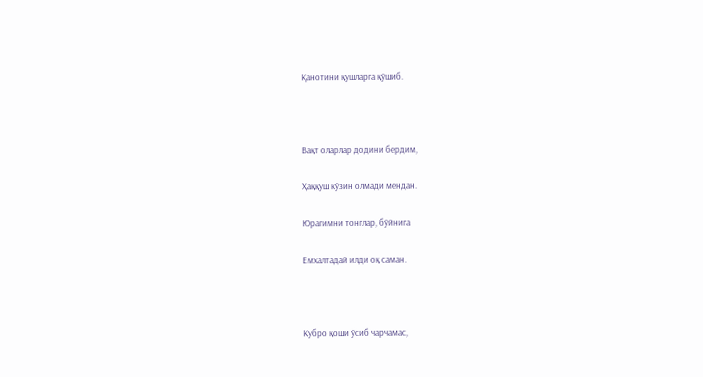Қанотини қушларга қўшиб.



Вақт оларлар додини бердим,

Ҳаққуш кўзин олмади мендан.

Юрагимни тонглар, бўйнига

Емхалтадай илди оқ саман.



Кубро қоши ўсиб чарчамас,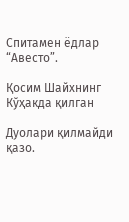Спитамен ёдлар “Авесто”.

Қосим Шайхнинг Кўҳакда қилган

Дуолари қилмайди қазо.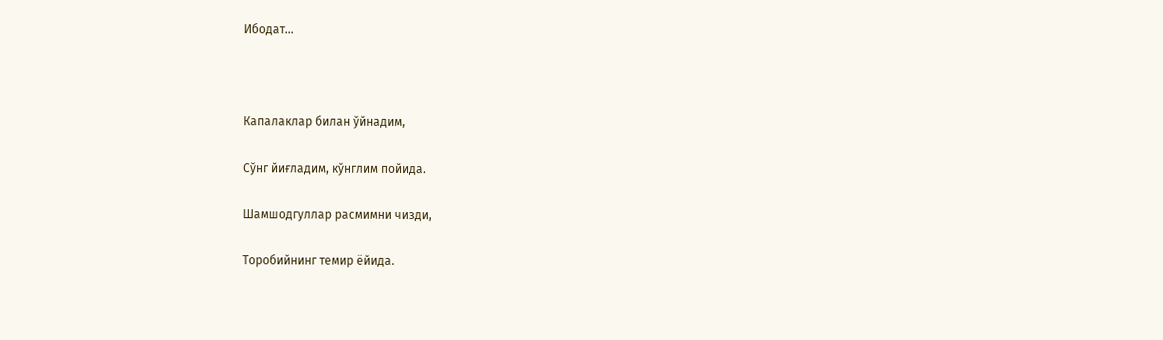Ибодат…



Капалаклар билан ўйнадим,

Сўнг йиғладим, кўнглим пойида.

Шамшодгуллар расмимни чизди,

Торобийнинг темир ёйида.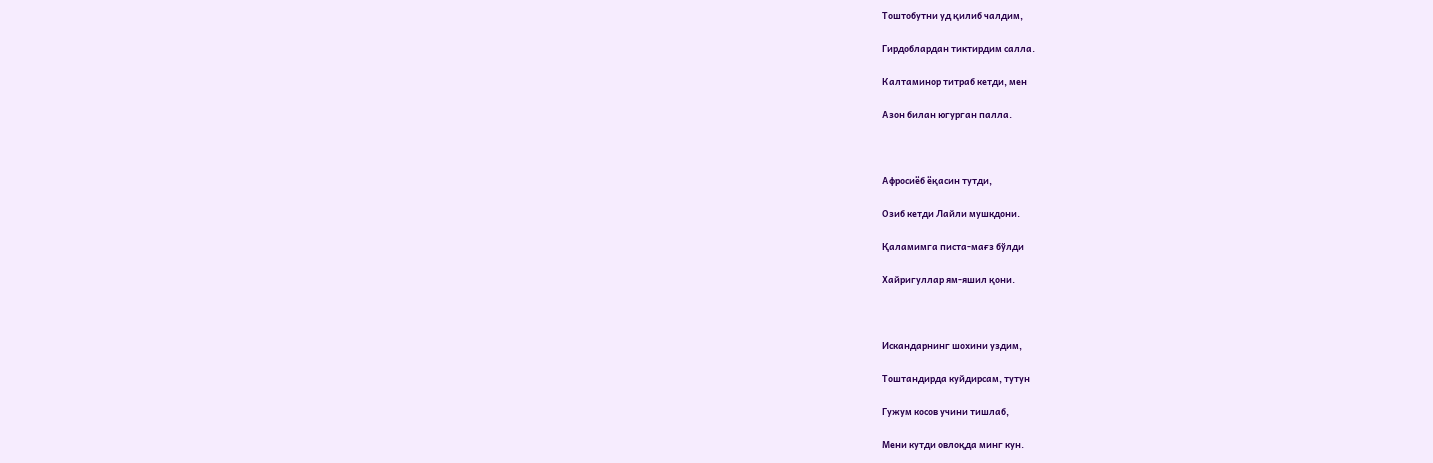Тоштобутни уд қилиб чалдим,

Гирдоблардан тиктирдим салла.

Калтаминор титраб кетди, мен

Азон билан югурган палла.



Афросиёб ёқасин тутди,

Озиб кетди Лайли мушкдони.

Қаламимга писта-мағз бўлди

Хайригуллар ям-яшил қони.



Искандарнинг шохини уздим,

Тоштандирда куйдирсам, тутун

Гужум косов учини тишлаб,

Мени кутди овлоқда минг кун.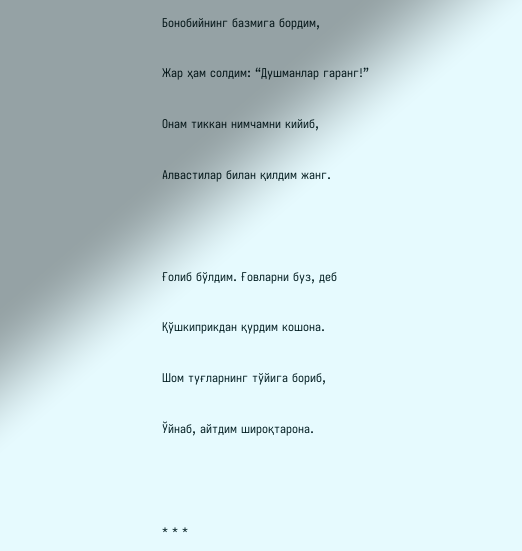Бонобийнинг базмига бордим,

Жар ҳам солдим: “Душманлар гаранг!”

Онам тиккан нимчамни кийиб,

Алвастилар билан қилдим жанг.



Ғолиб бўлдим. Ғовларни буз, деб

Қўшкиприкдан қурдим кошона.

Шом туғларнинг тўйига бориб,

Ўйнаб, айтдим широқтарона.



* * *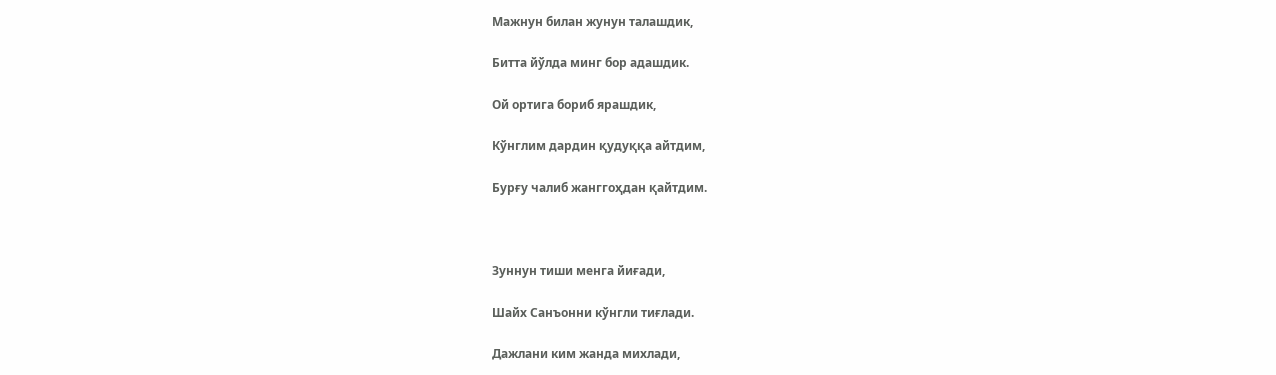Мажнун билан жунун талашдик,

Битта йўлда минг бор адашдик.

Ой ортига бориб ярашдик,

Кўнглим дардин қудуққа айтдим,

Бурғу чалиб жанггоҳдан қайтдим.



Зуннун тиши менга йиғади,

Шайх Санъонни кўнгли тиғлади.

Дажлани ким жанда михлади,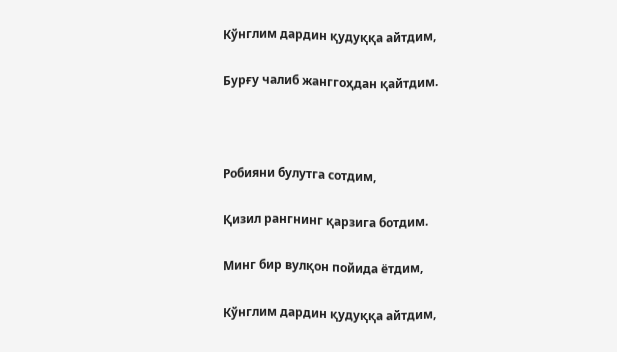Кўнглим дардин қудуққа айтдим,

Бурғу чалиб жанггоҳдан қайтдим.



Робияни булутга сотдим,

Қизил рангнинг қарзига ботдим.

Минг бир вулқон пойида ётдим,

Кўнглим дардин қудуққа айтдим,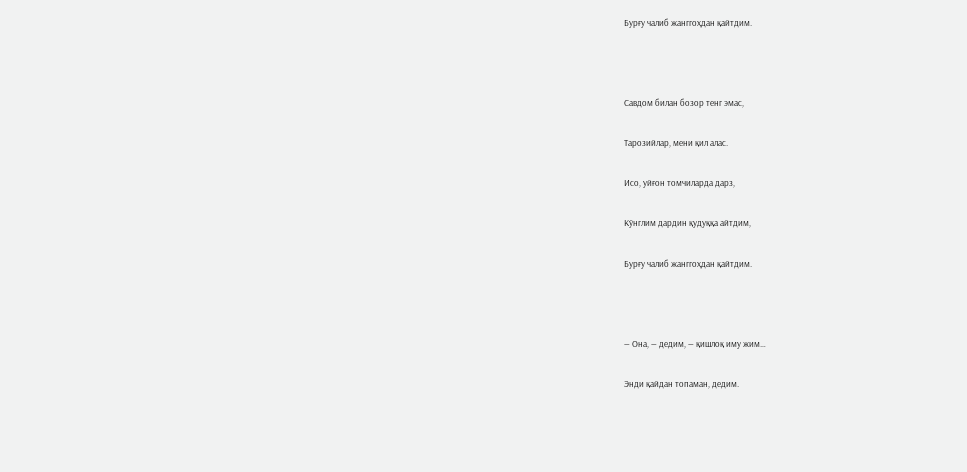Бурғу чалиб жанггоҳдан қайтдим.



Савдом билан бозор тенг эмас,

Тарозийлар, мени қил алас.

Исо, уйғон томчиларда дарз,

Кўнглим дардин қудуққа айтдим,

Бурғу чалиб жанггоҳдан қайтдим.



— Она, — дедим, — қишлоқ иму жим…

Энди қайдан топаман, дедим.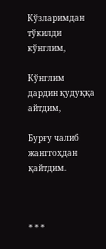Кўзларимдан тўкилди кўнглим,

Кўнглим дардин қудуққа айтдим,

Бурғу чалиб жанггоҳдан қайтдим.



* * *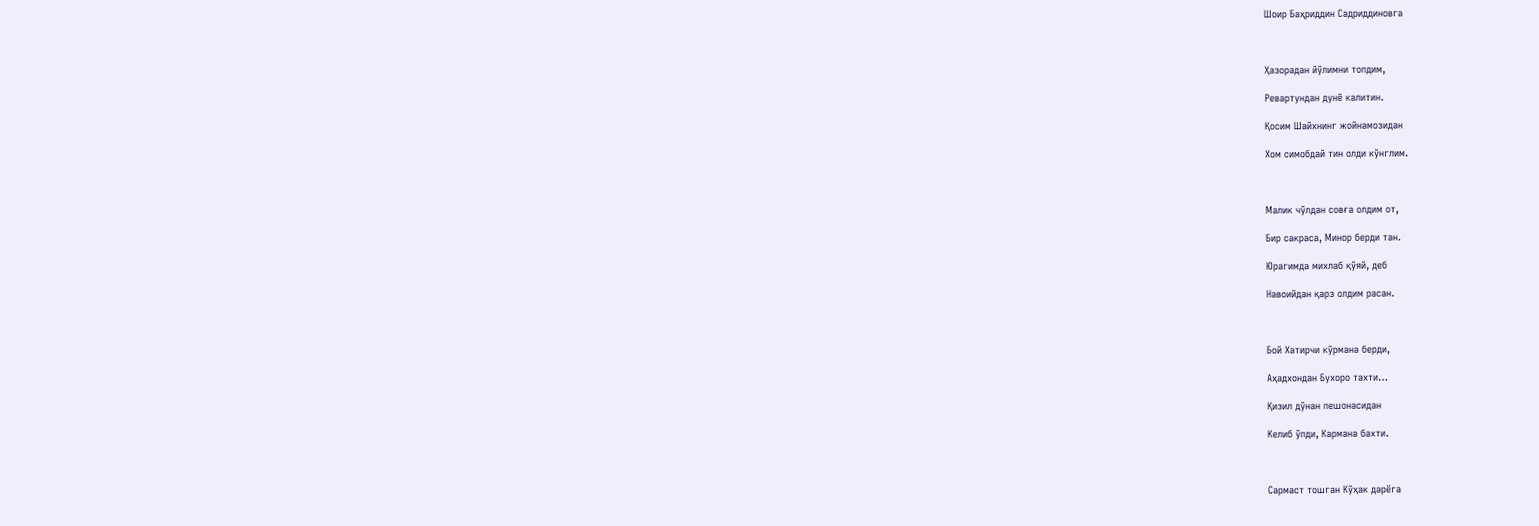Шоир Баҳриддин Садриддиновга



Ҳазорадан йўлимни топдим,

Ревартундан дунё калитин.

Қосим Шайхнинг жойнамозидан

Хом симобдай тин олди кўнглим.



Малик чўлдан совға олдим от,

Бир сакраса, Минор берди тан.

Юрагимда михлаб қўяй, деб

Навоийдан қарз олдим расан.



Бой Хатирчи кўрмана берди,

Аҳадхондан Бухоро тахти…

Қизил дўнан пешонасидан

Келиб ўпди, Кармана бахти.



Сармаст тошган Кўҳак дарёга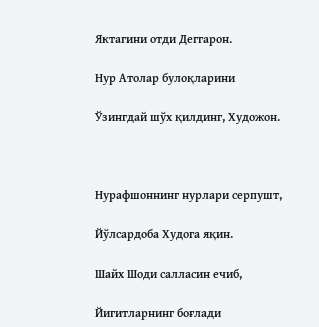Яктагини отди Деггарон.

Нур Атолар булоқларини

Ўзингдай шўх қилдинг, Художон.



Нурафшоннинг нурлари серпушт,

Йўлсардоба Худога яқин.

Шайх Шоди салласин ечиб,

Йигитларнинг боғлади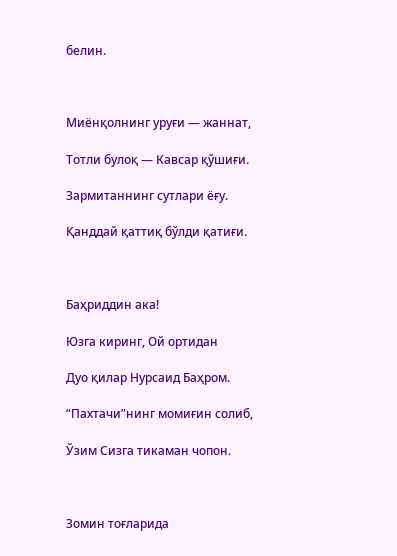белин.



Миёнқолнинг уруғи — жаннат,

Тотли булоқ — Кавсар қўшиғи.

Зармитаннинг сутлари ёғу.

Қанддай қаттиқ бўлди қатиғи.



Баҳриддин ака!

Юзга киринг, Ой ортидан

Дуо қилар Нурсаид Баҳром.

“Пахтачи”нинг момиғин солиб,

Ўзим Сизга тикаман чопон.



Зомин тоғларида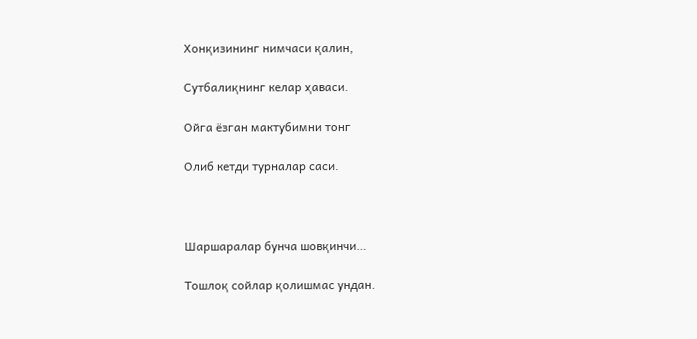Хонқизининг нимчаси қалин,

Сутбалиқнинг келар ҳаваси.

Ойга ёзган мактубимни тонг

Олиб кетди турналар саси.



Шаршаралар бунча шовқинчи…

Тошлоқ сойлар қолишмас ундан.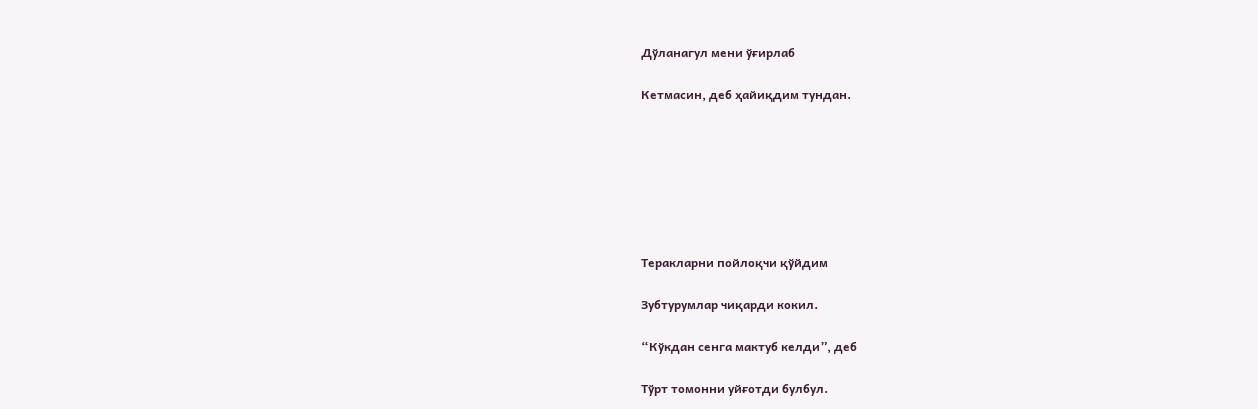Дўланагул мени ўғирлаб

Кетмасин, деб ҳайиқдим тундан.







Теракларни пойлоқчи қўйдим

Зубтурумлар чиқарди кокил.

“Кўкдан сенга мактуб келди”, деб

Тўрт томонни уйғотди булбул.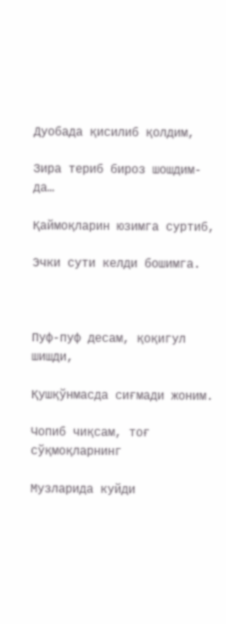Дуобада қисилиб қолдим,

Зира териб бироз шошдим-да…

Қаймоқларин юзимга суртиб,

Эчки сути келди бошимга.



Пуф-пуф десам, қоқигул шишди,

Қушқўнмасда сиғмади жоним.

Чопиб чиқсам, тоғ сўқмоқларнинг

Музларида куйди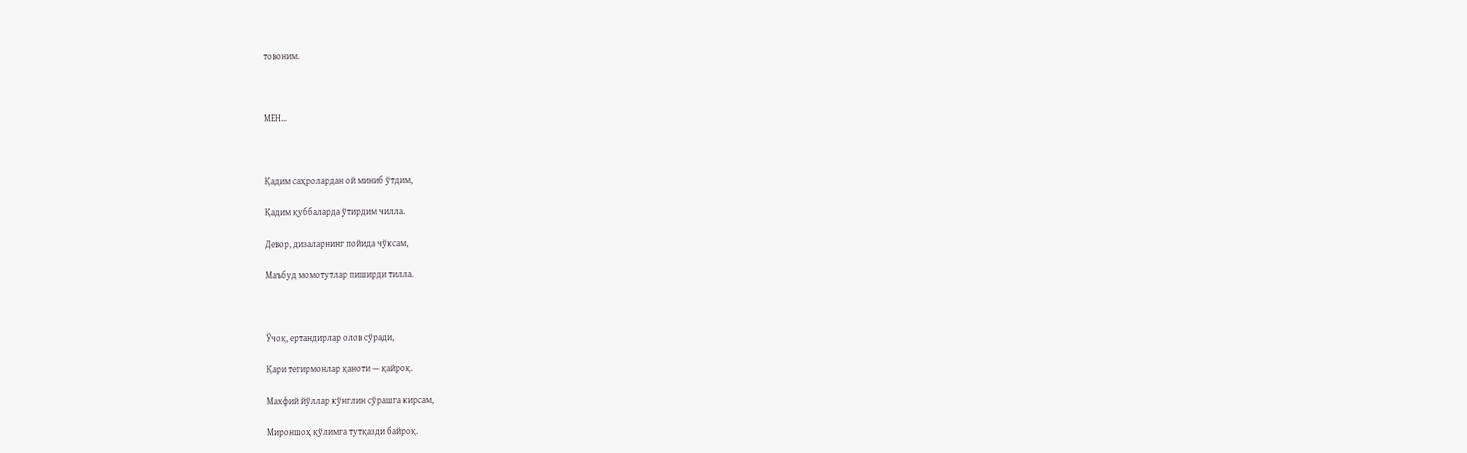товоним.



МЕН…



Қадим саҳролардан ой миниб ўтдим,

Қадим қуббаларда ўтирдим чилла.

Девор, дизаларнинг пойида чўксам,

Маъбуд момотутлар пиширди тилла.



Ўчоқ, ертандирлар олов сўради,

Қари тегирмонлар қаноти — қайроқ.

Махфий йўллар кўнглин сўрашга кирсам,

Мироншоҳ қўлимга тутқазди байроқ.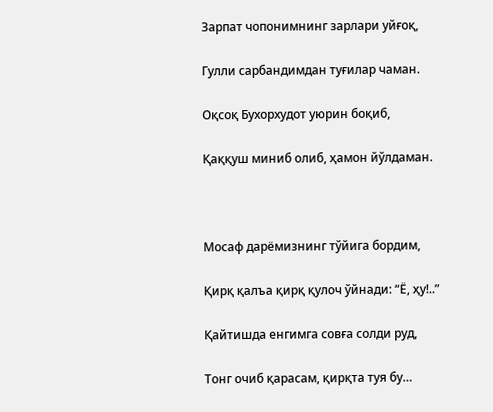Зарпат чопонимнинг зарлари уйғоқ,

Гулли сарбандимдан туғилар чаман.

Оқсоқ Бухорхудот уюрин боқиб,

Қаққуш миниб олиб, ҳамон йўлдаман.



Мосаф дарёмизнинг тўйига бордим,

Қирқ қалъа қирқ қулоч ўйнади: “Ё, ҳу!..”

Қайтишда енгимга совға солди руд,

Тонг очиб қарасам, қирқта туя бу…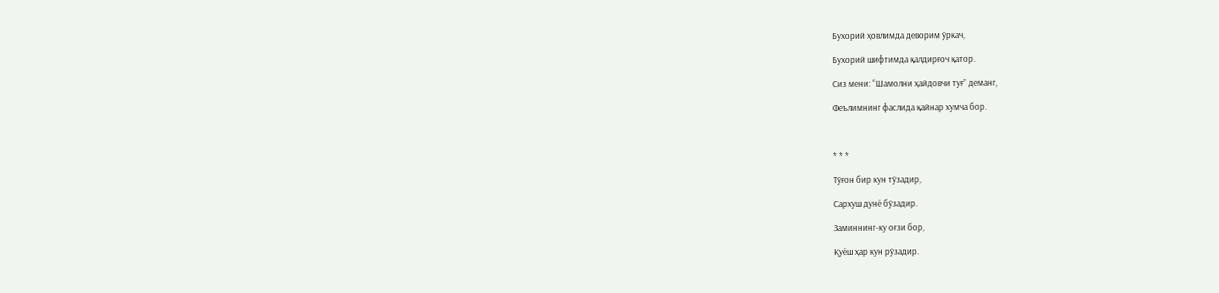Бухорий ҳовлимда деворим ўркач,

Бухорий шифтимда қалдирғоч қатор.

Сиз мени: “Шамолни ҳайдовчи туғ” деманг,

Феълимнинг фаслида қайнар хумча бор.



* * *

Тўғон бир кун тўзадир,

Сархуш дунё бўзадир.

Заминнинг-ку оғзи бор,

Қуёш ҳар кун рўзадир.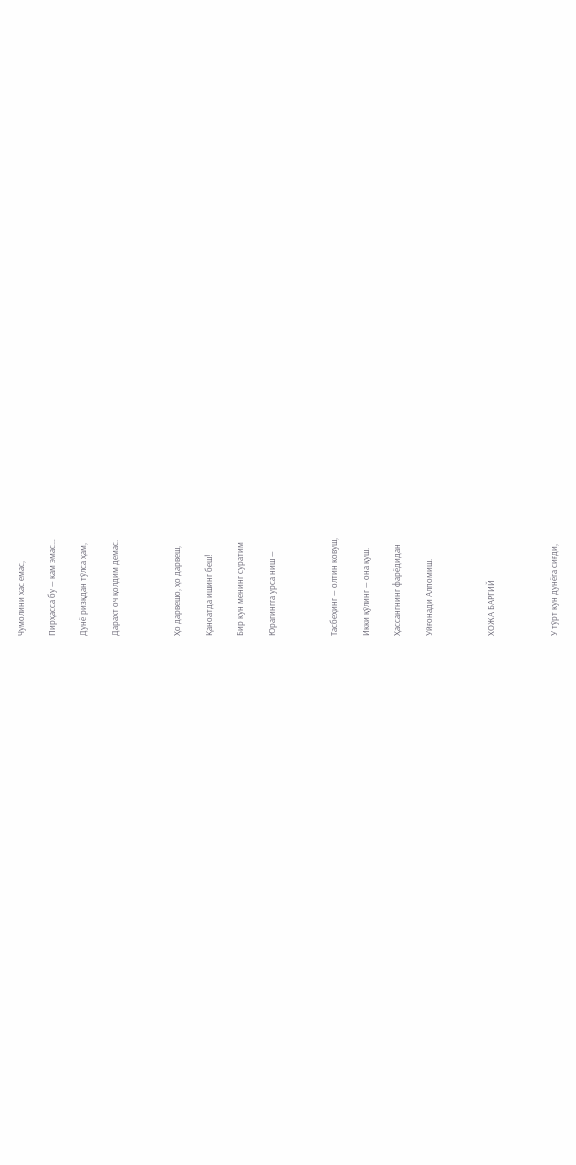Чумолини хас емас,

Пирҳасса бу — кам эмас…

Дунё ризқдан тўлса ҳам,

Дарахт оч қолдим демас.



Ҳо дарвешо, ҳо дарвеш,

Қаноатда ишинг беш!

Бир кун менинг суратим

Юрагингга урса ниш —



Тасбеҳинг — олтин ковуш,

Икки қўлинг — она қуш.

Ҳассангнинг фарёдидан

Уйғонади Алпомиш.



ХОЖА БАРГИЙ



У тўрт кун дунёга сиғди,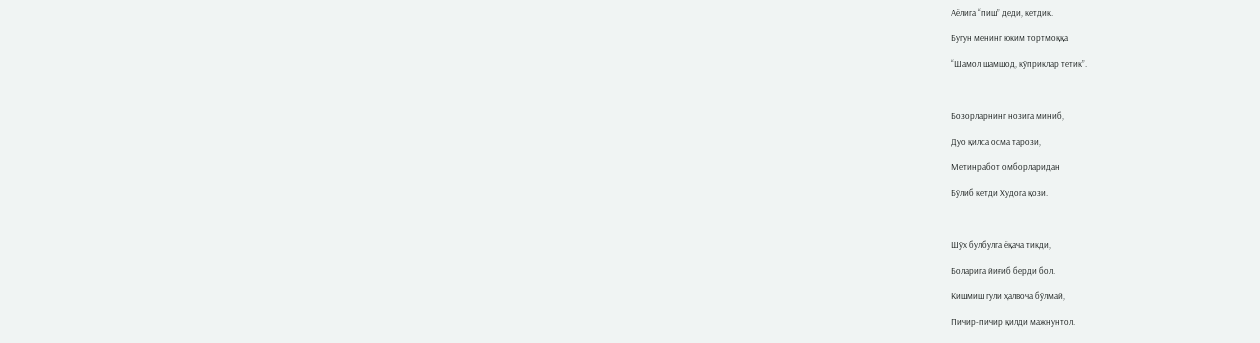Аёлига “пиш” деди, кетдик.

Бугун менинг юким тортмоққа

“Шамол шамшод, кўприклар тетик”.



Бозорларнинг нозига миниб,

Дуо қилса осма тарози,

Метинработ омборларидан

Бўлиб кетди Худога қози.



Шўх булбулга ёқача тикди,

Боларига йиғиб берди бол.

Кишмиш гули ҳалвоча бўлмай,

Пичир-пичир қилди мажнунтол.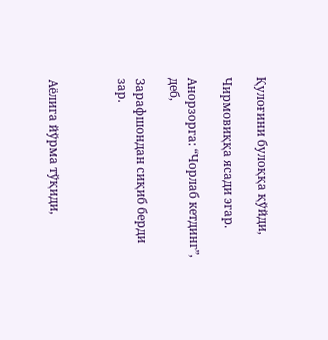Қулоғини булоққа қўйди,

Чирмовиққа ясади эгар.

Анорзорга: “Чорлаб кетдинг”, деб,

Зарафшондан сиқиб берди зар.



Аёлига йўрма тўқиди,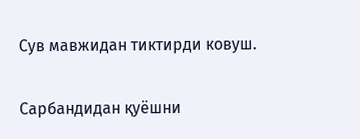Сув мавжидан тиктирди ковуш.

Сарбандидан қуёшни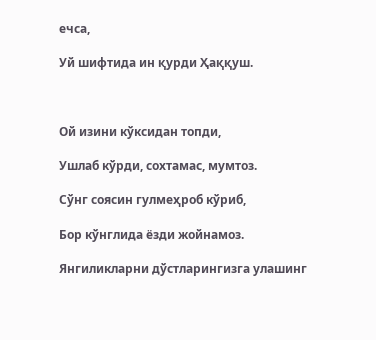ечса,

Уй шифтида ин қурди Ҳаққуш.



Ой изини кўксидан топди,

Ушлаб кўрди, сохтамас, мумтоз.

Сўнг соясин гулмеҳроб кўриб,

Бор кўнглида ёзди жойнамоз.

Янгиликларни дўстларингизга улашинг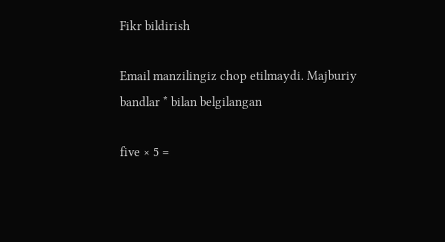Fikr bildirish

Email manzilingiz chop etilmaydi. Majburiy bandlar * bilan belgilangan

five × 5 =